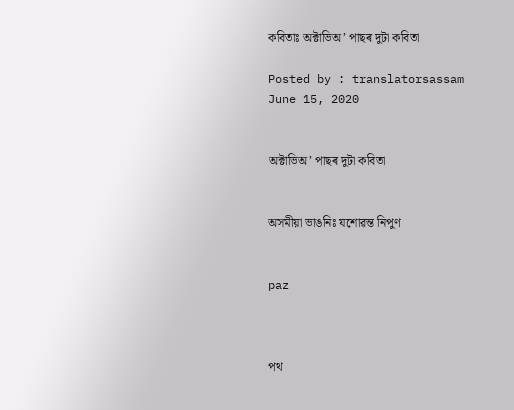কবিতাঃ অক্টাভিঅ’ পাছৰ দুটা কবিতা

Posted by : translatorsassam
June 15, 2020


অক্টাভিঅ’ পাছৰ দুটা কবিতা


অসমীয়া ভাঙনিঃ যশোৱন্ত নিপুণ


paz



পথ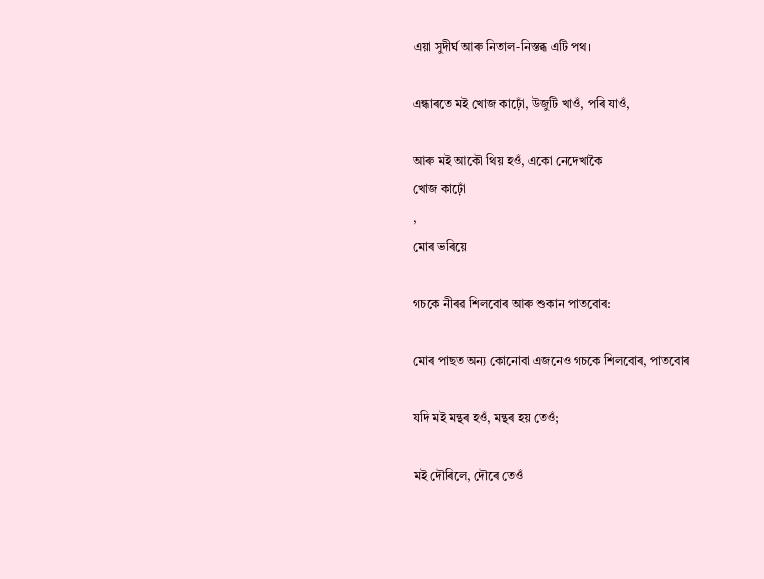এয়া সুদীৰ্ঘ আৰু নিতাল-নিস্তব্ধ এটি পথ।

এন্ধাৰতে মই খোজ কাঢ়োঁ, উজুটি খাওঁ, পৰি যাওঁ,

আৰু মই আকৌ থিয় হওঁ, একো নেদেখাকৈ
খোজ কাঢ়োঁ
,
মোৰ ভৰিয়ে

গচকে নীৰৱ শিলবোৰ আৰু শুকান পাতবোৰ:

মোৰ পাছত অন্য কোনোবা এজনেও গচকে শিলবোৰ, পাতবোৰ

যদি মই মন্থৰ হওঁ, মন্থৰ হয় তেওঁ;

মই দৌৰিলে, দৌৰে তেওঁ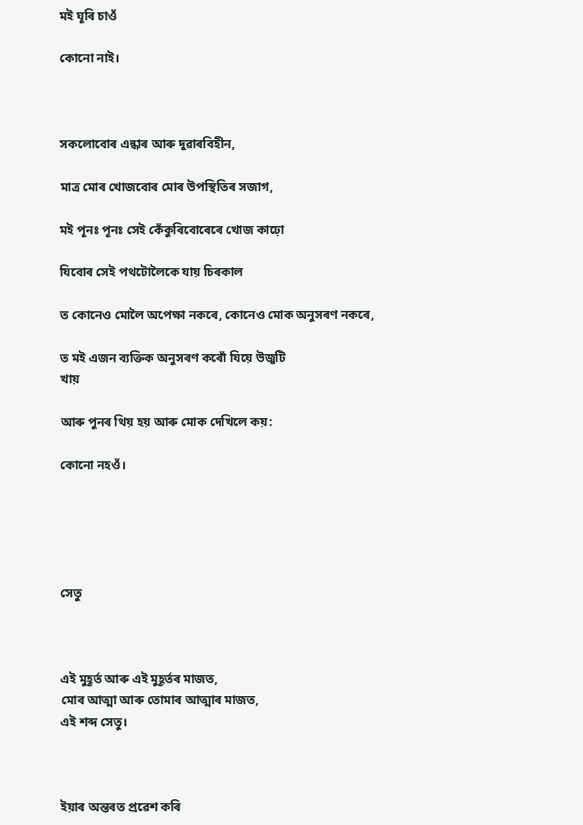মই ঘূৰি চাওঁ

কোনো নাই।



সকলোবোৰ এন্ধাৰ আৰু দুৱাৰবিহীন,

মাত্ৰ মোৰ খোজবোৰ মোৰ উপস্থিতিৰ সজাগ,

মই পূনঃ পূনঃ সেই কেঁকুৰিবোৰেৰে খোজ কাঢ়ো

যিবোৰ সেই পথটোলৈকে যায় চিৰকাল

ত কোনেও মোলৈ অপেক্ষা নকৰে, কোনেও মোক অনুসৰণ নকৰে,

ত মই এজন ব্যক্তিক অনুসৰণ কৰোঁ যিয়ে উজুটি
খায়

আৰু পুনৰ থিয় হয় আৰু মোক দেখিলে কয়:

কোনো নহওঁ।





সেতু



এই মুহূৰ্ত আৰু এই মুহূৰ্তৰ মাজত,
মোৰ আত্মা আৰু তোমাৰ আত্মাৰ মাজত,
এই শব্দ সেতু।



ইয়াৰ অন্তৰত প্ৰৱেশ কৰি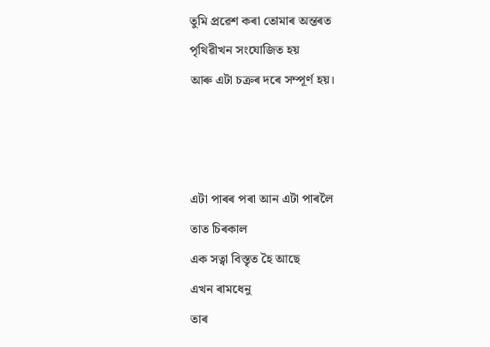তুমি প্ৰৱেশ কৰা তোমাৰ অন্তৰত
পৃথিৱীখন সংযোজিত হয়
আৰু এটা চক্ৰৰ দৰে সম্পূৰ্ণ হয়।



এটা পাৰৰ পৰা আন এটা পাৰলৈ
তাত চিৰকাল
এক সত্বা বিস্তৃত হৈ আছে
এখন ৰামধেনু
তাৰ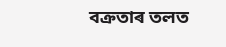বক্ৰতাৰ তলত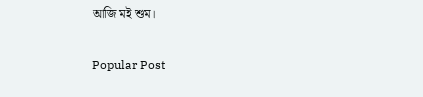আজি মই শুম।

Popular Post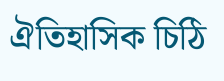ঐতিহাসিক চিঠি